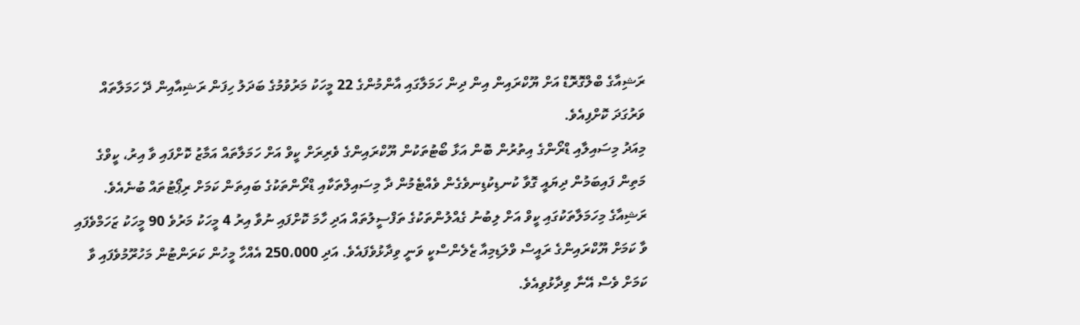ރަޝިއާގެ ބްލްގޮރޮޑް އަށް ޔޫކްރައިން އިން ދިން ހަމަލާގައި އާންމުންގެ 22 މީހަކު މަރުވުމުގެ ބަދަލު ހިފަން ރަޝިއާއިން ދޭ ހަމަލާތައް ވަރުގަދަ ކޮށްފިއެވެ.
މިއަދު މިސައިލާއި ޑްރޯންގެ އިތުރުން ބޮން އަޅާ ބޯޓުތަކުން ޔޫކްރައިންގެ ވެރިރަށް ކީވް އަށް ހަމަލާތައް އަމާޒު ކޮށްފައި ވާ އިރު، ކީވްގެ މަތިން ފައިބަމުން ދިޔައީ ގޮވާ ކުނޑިކުޑިނވެގެން ވެއްޓެމުން ދާ މިސައިލްތަކާއި ޑްރޯންތަކުގެ ބައިތަން ކަމަށް ރިޕޯޓުތައް ބުނެއެވެ.
ރަޝިއާގެ މިހަމަލާތަކުގައި ކީވް އަށް ލިބުނު ގެއްލުންތަކުގެ ތަފްސީލުތައް އަދި ހާމަ ކޮށްފައި ނުވާ އިރު 4 މީހަކު މަރުވެ 90 މީހަކު ޒަހަމްވެފައި ވާ ކަމަށް ޔޫކްރައިންގެ ރައީސް ވްލަޑިމިއާ ޒެލެންސްކީ ވަނީ ވިދާޅުވެފައެވެ. އަދި 250،000 އެއްހާ މީހުން ކަރަންޓުން މަހުރޫމުވެފައި ވާ ކަމަށް ވެސް އޭނާ ވިދާޅުވިއެވެ.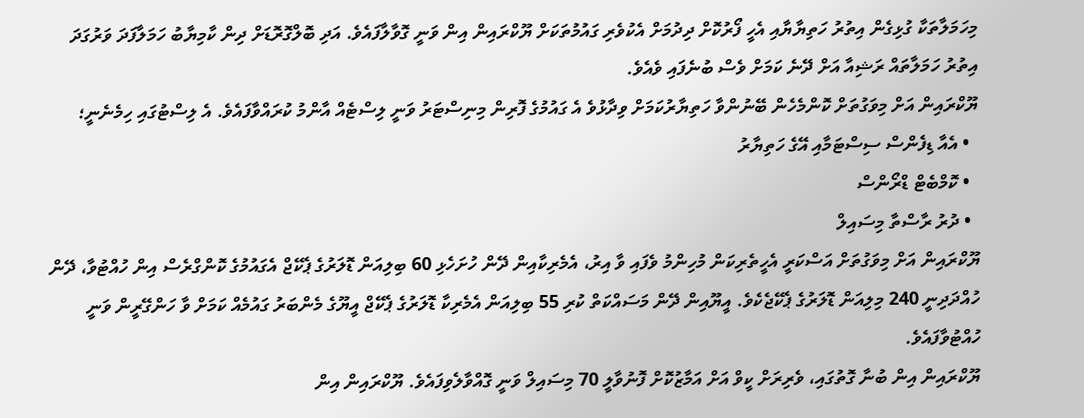މިހަމަލާތަކާ ގުޅިގެން އިތުރު ހަތިޔާޔާއި އެހީ ފޯރުކޮށް ދިދުމަށް އެކުވެރި ގައުމުތަކަށް ޔޫކްރައިން އިން ވަނީ ގޮވާލާފައެވެ. އަދި ބޮލްގޮރޮޑަށް ދިން ކާމިޔާބު ހަމަލާފަދަ ވަރުގަދަ އިތުރު ހަމަލާތައް ރަޝިއާ އަށް ދޭނެ ކަމަށް ވެސް ބުނެފައި ވެއެވެ.
ޔޫކްރައިން އަށް މިވަގުތަށް ކޮންމެހެން ބޭނުންވާ ހަތިޔާރުކަމަށް ވިދާޅުވެ އެ ގައުމުގެ ފޮރިން މިނިސްޓަރު ވަނީ ލިސްޓެއް އާންމު ކުރައްވާފައެވެ. އެ ލިސްޓުގައި ހިމެނެނީ؛
  • އެއާ ޑިފެންސް ސިސްޓަމާއި އޭގެ ހަތިޔާރު
  • ކޮމްބެޓް ޑްރޯންސް
  • ދުރު ރާސްތާ މިސައިލް
ޔޫކްރައިން އަށް މިވަގުތަށް އަސްކަރީ އެހީތެރިކަން މުހިންމު ވެފައި ވާ އިރު، އެމެރިކާއިން ދޭން ހުށަހެޅި 60 ބިލިއަން ޑޮލަރުގެ ޕެކޭޖް އެގައުމުގެ ކޮންގްރެސް އިން ހުއްޓުވާ، ދޭން ހުއްދަދިނީ 240 މިލިއަން ޑޮލަރުގެ ޕެކޭޖެކެވެ. އީޔޫއިން ދޭން މަސައްކަތް ކުރި 55 ބިލިއަން އެމެރިކާ ޑޮލަރުގެ ޕެކޭޖް އީޔޫގެ މެންބަރު ގައުމެއް ކަމަށް ވާ ހަންގޭރީން ވަނީ ހުއްޓުވާފައެވެ.
ޔޫކްރައިން އިން ބުނާ ގޮތުގައި، ވެރިރަށް ކީވް އަށް އަމާޒުކޮށް ފޮނުވާލީ 70 މިސައިލް ވަނީ ގޮއްވާލެވިފައެވެ. ޔޫކްރައިން އިން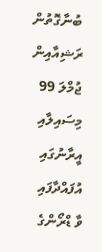ބުނާގޮތުން ރަޝިއާއިން ޖުމްލަ 99 މިސައިލާއި އީރާނުގައި އުފައްދާފައި ވާ ޑްރޯންގެ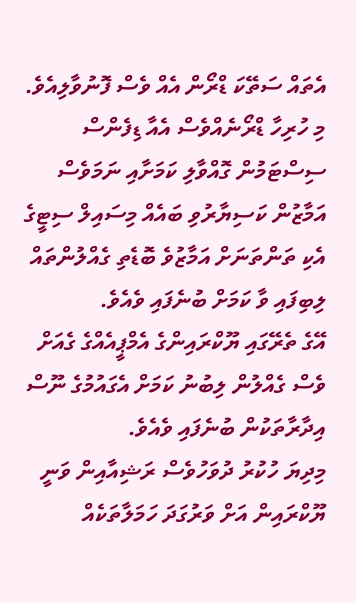އެތައް ސަތޭކަ ޑްރޯން އެއް ވެސް ފޮނުވާލިއެވެ. މި ހުރިހާ ޑްރޯނެއްވެސް އެއާ ޑިފެންސް ސިސްޓަމުން ގޮއްވާލި ކަމަށާއި ނަމަވެސް އަމާޒުން ކަސިޔާރުވި ބައެއް މިސައިލް ސިޓީގެ އެކި ތަންތަނަށް އަމާޒުވެ ބޮޑެތި ގެއްލުންތައް ލިބިފައި ވާ ކަމަށް ބުނެފައި ވެއެވެ.
އޭގެ ތެރޭގައި ޔޫކްރައިންގެ އެމްޕީއެއްގެ ގެއަށް ވެސް ގެއްލުން ލިބުނު ކަމަށް އެގައުމުގެ ނޫސް އިދާރާތަކުން ބުނެފައި ވެއެވެ.
މިދިޔަ ހުކުރު ދުވަހުވެސް ރަޝިއާއިން ވަނީ ޔޫކްރައިން އަށް ވަރުގަދަ ހަމަލާތަކެއް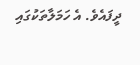ދީފައެވެ. އެ ހަމަލާތަކުގައި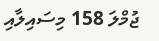ޖުމްލަ 158 މިސައިލާއި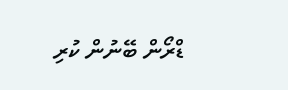ޑްރޯން ބޭނުން ކުރި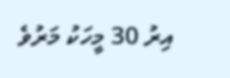އިރު 30 މީހަކު މަރުވެ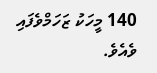140 މީހަކު ޒަހަމްވެފައި ވެއެވެ.